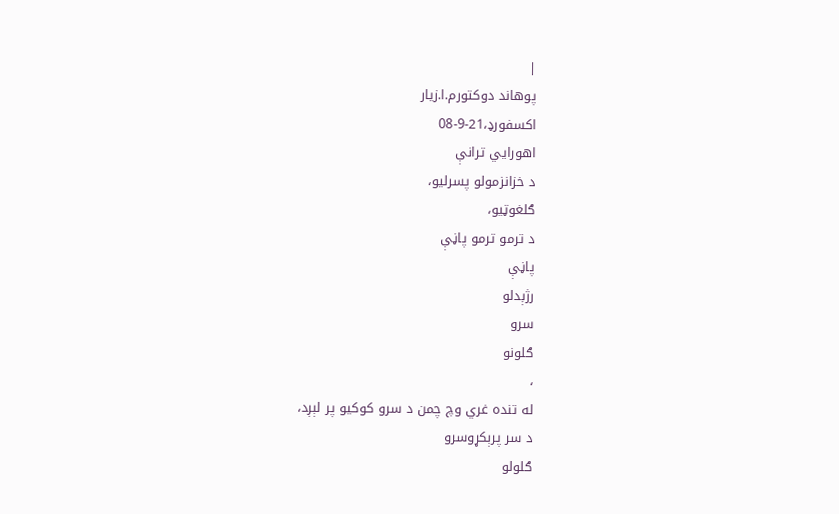|
پوهاند دوکتورم.ا.زيار
اکسفورډ،21-9-08
اهورايي ترانې
د خزانزمولو پسرليو،
ګلغوټيو،
د ترمو ترمو پاڼې
پاڼې
رژېدلو
سرو
ګلونو
،
له تنده غري وچ چمن د سرو کوکيو پر لېږد،
د سر پرېکړوسرو
ګلولو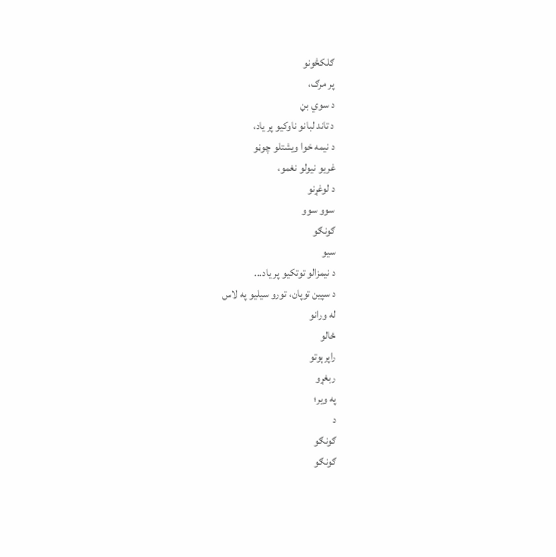ګلکڅونو
پر مرګ،
د سوي بڼ
د تاند لبانو ناوکيو پر ياد،
د نيمه خوا ويشتلو چوڼو
غريو نيولو نغمو،
د لوغړنو
سوو سوو
ګونګو
سيو
د نيمزالو توتکيو پر ياد...
د سپين توپان، تورو سيليو په لاس
له ورانو
ځالو
راپرېوتو
ربغړو
په وير؛
د
ګونګو
ګونګو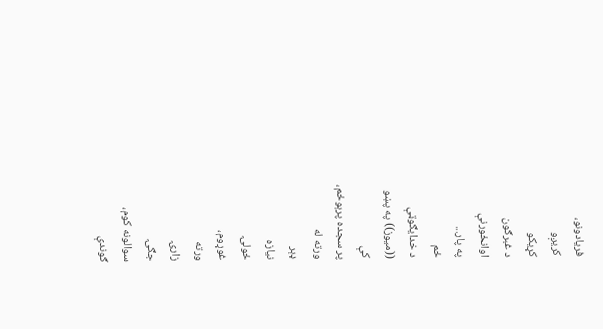فريادونو،
کريږو
کړيکو
د غبرګون
اوانځورنې
په پار...
ځم
د خدايګوټې
((ميوز)) په پښو
کې
پر سجده پرېوځم،
ورته له
ډېر
نيازه
ځولۍ
غوړوم،
ورته
زارۍ
جګۍ
سوالونه کوم،
ګوندې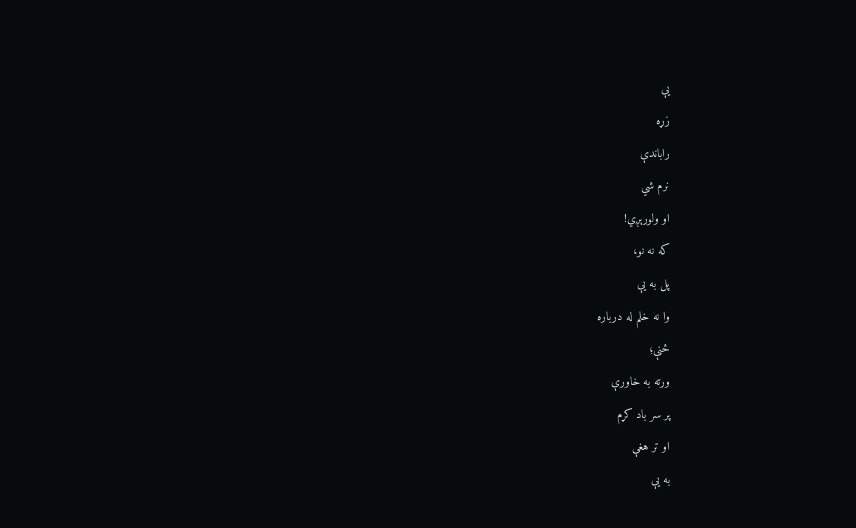يې
زړه
راباندې
نرم شي
او ولورېږي!
که نه نو،
پل به يې
وا نه خلم له درباره
ځنې؛
ورته به خاورې
پر سر باد کړم
او تر هغې
به يې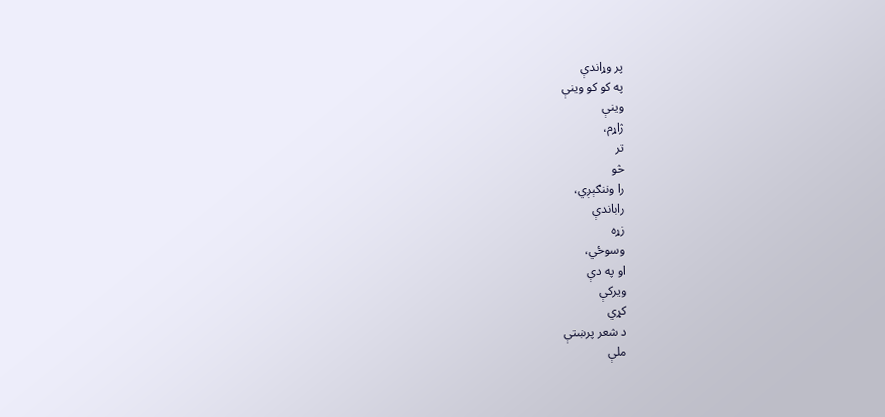پر وړاندې
په کو کو وينې
وينې
ژاړم،
تر
څو
را وننګېږي،
راباندې
زړه
وسوځي،
او په دې
ويرکې
کړي
د شعر پرښتې
ملې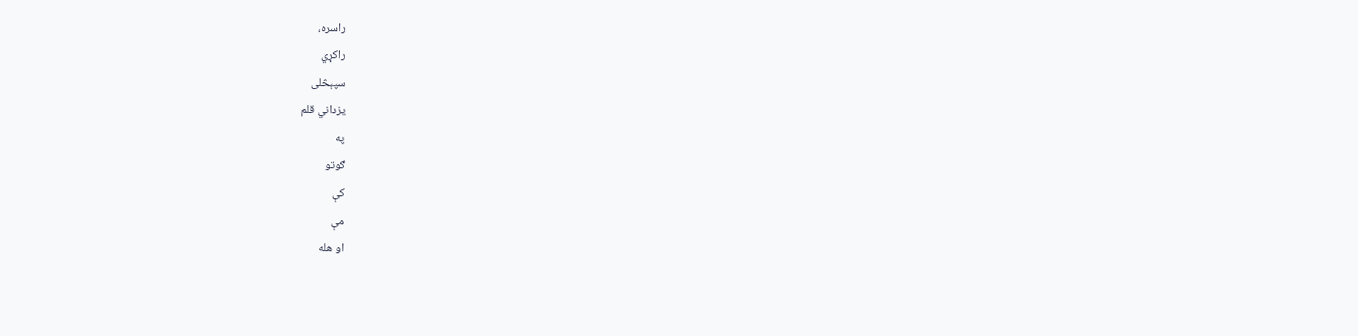راسره،
راکړي
سپېڅلی
يزداني قلم
په
ګوتو
کې
مې
او هله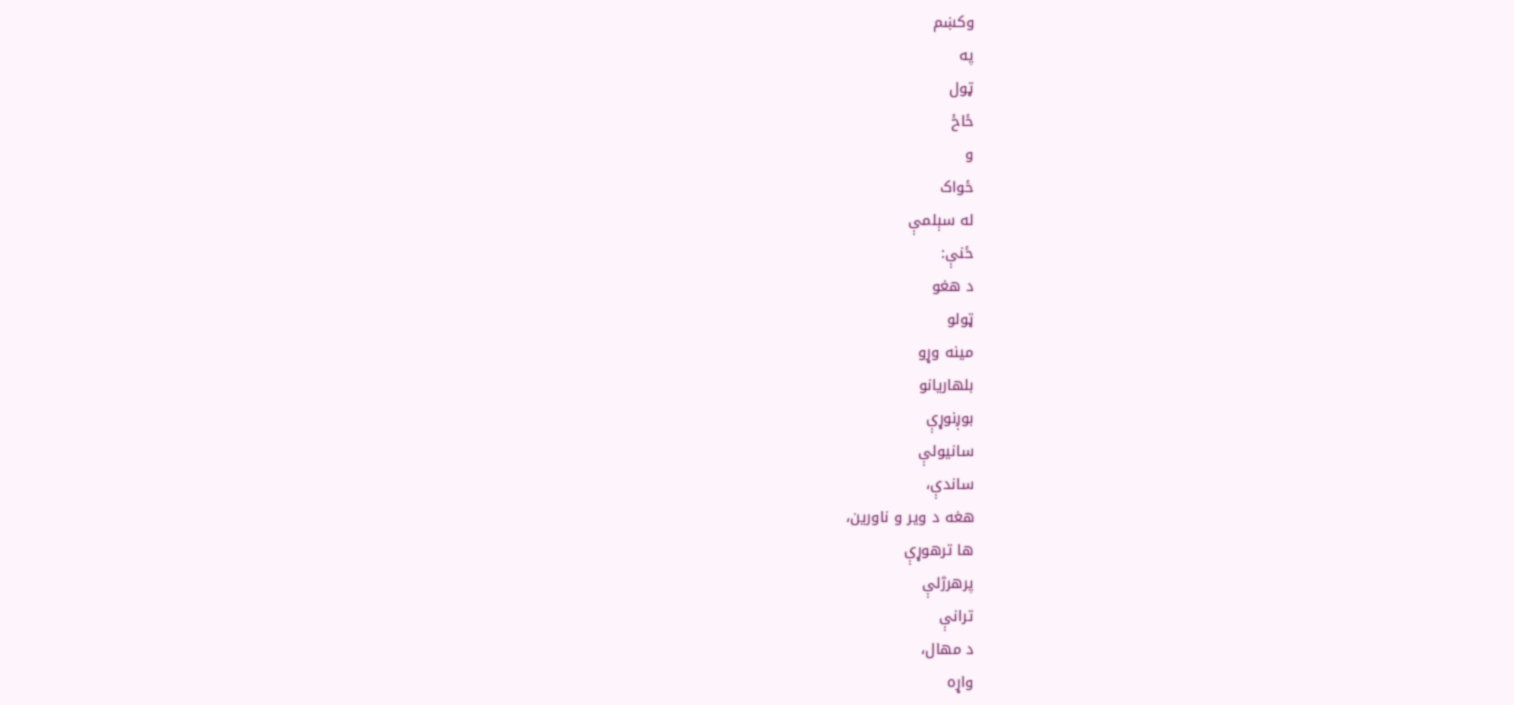وکښم
په
ټول
ځاځ
و
ځواک
له سېلمې
ځنې:
د هغو
ټولو
مينه وړو
بلهاريانو
بوږنوړې
سانيولې
ساندې،
هغه د وير و ناورين،
ها ترهوړې
پرهرژلې
ترانې
د مهال،
واړه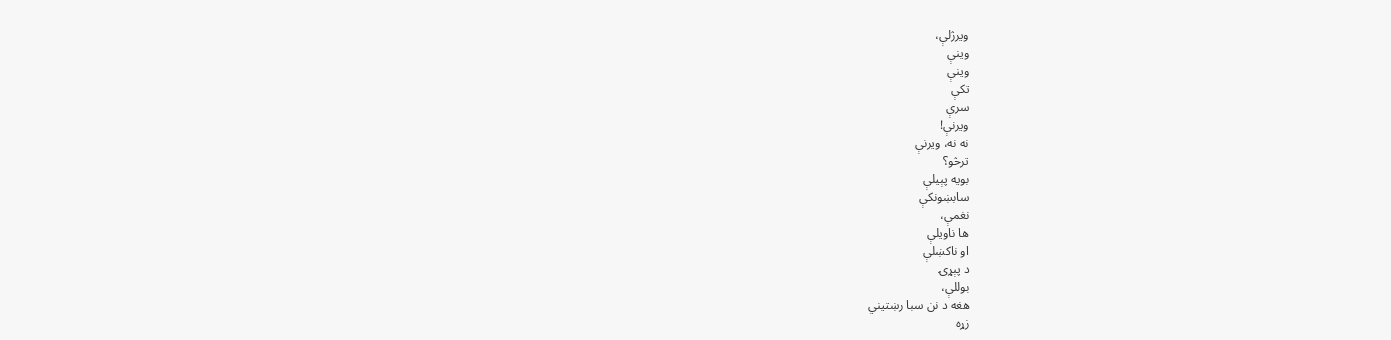ويرژلې،
وينې
وينې
تکې
سرې
ويرنې!
نه نه، ويرنې
ترڅو؟
بويه پېيلې
سابښونکې
نغمې،
ها ناويلې
او ناکښلې
د پېړۍ
بوللې،
هغه د نن سبا رښتيني
زړه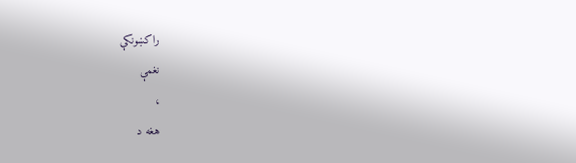راکښونکې
نغمې
،
هغه د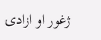ژغور او ازادۍ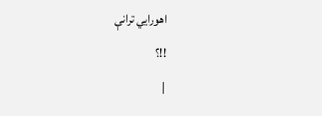اهورايي ترانې
!!؟
|